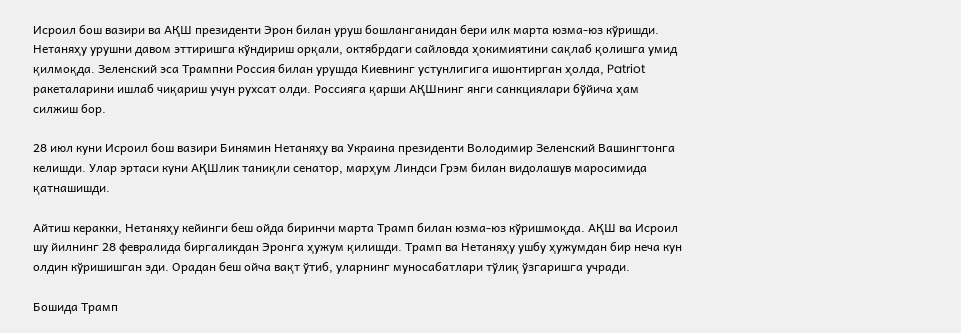Исроил бош вазири ва АҚШ президенти Эрон билан уруш бошланганидан бери илк марта юзма-юз кўришди. Нетаняҳу урушни давом эттиришга кўндириш орқали, октябрдаги сайловда ҳокимиятини сақлаб қолишга умид қилмоқда. Зеленский эса Трампни Россия билан урушда Киевнинг устунлигига ишонтирган ҳолда, Patriot ракеталарини ишлаб чиқариш учун рухсат олди. Россияга қарши АҚШнинг янги санкциялари бўйича ҳам силжиш бор.

28 июл куни Исроил бош вазири Бинямин Нетаняҳу ва Украина президенти Володимир Зеленский Вашингтонга келишди. Улар эртаси куни АҚШлик таниқли сенатор, марҳум Линдси Грэм билан видолашув маросимида қатнашишди.

Айтиш керакки, Нетаняҳу кейинги беш ойда биринчи марта Трамп билан юзма-юз кўришмоқда. АҚШ ва Исроил шу йилнинг 28 февралида биргаликдан Эронга ҳужум қилишди. Трамп ва Нетаняҳу ушбу ҳужумдан бир неча кун олдин кўришишган эди. Орадан беш ойча вақт ўтиб, уларнинг муносабатлари тўлиқ ўзгаришга учради.

Бошида Трамп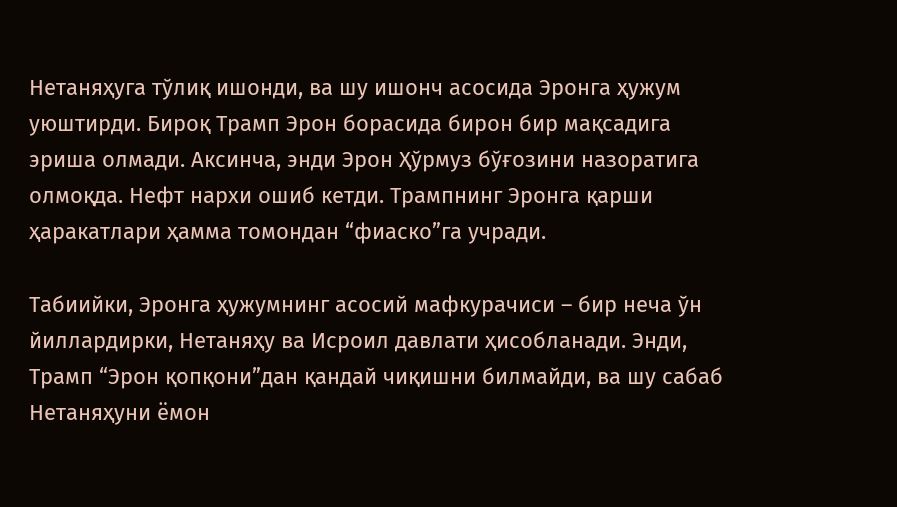Нетаняҳуга тўлиқ ишонди, ва шу ишонч асосида Эронга ҳужум уюштирди. Бироқ Трамп Эрон борасида бирон бир мақсадига эриша олмади. Аксинча, энди Эрон Ҳўрмуз бўғозини назоратига олмоқда. Нефт нархи ошиб кетди. Трампнинг Эронга қарши ҳаракатлари ҳамма томондан “фиаско”га учради.

Табиийки, Эронга ҳужумнинг асосий мафкурачиси – бир неча ўн йиллардирки, Нетаняҳу ва Исроил давлати ҳисобланади. Энди, Трамп “Эрон қопқони”дан қандай чиқишни билмайди, ва шу сабаб Нетаняҳуни ёмон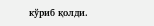кўриб қолди.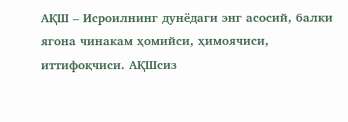АҚШ – Исроилнинг дунёдаги энг асосий, балки ягона чинакам ҳомийси, ҳимоячиси, иттифоқчиси. АҚШсиз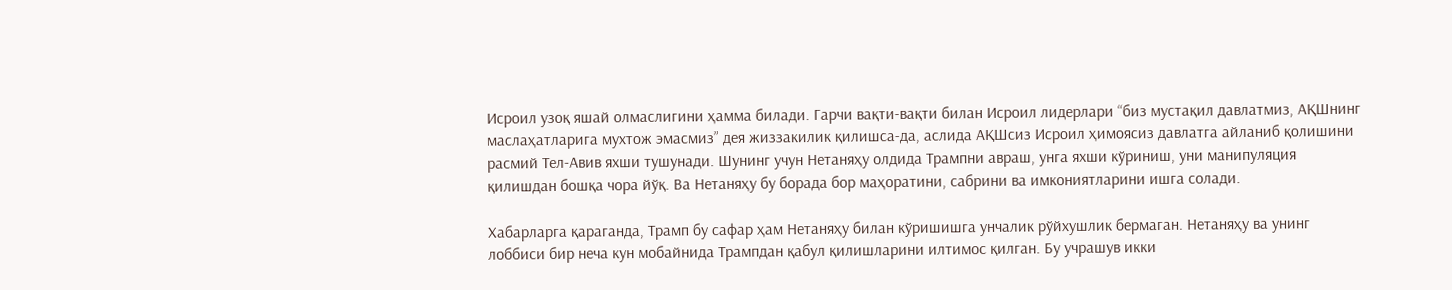Исроил узоқ яшай олмаслигини ҳамма билади. Гарчи вақти-вақти билан Исроил лидерлари “биз мустақил давлатмиз, АҚШнинг маслаҳатларига мухтож эмасмиз” дея жиззакилик қилишса-да, аслида АҚШсиз Исроил ҳимоясиз давлатга айланиб қолишини расмий Тел-Авив яхши тушунади. Шунинг учун Нетаняҳу олдида Трампни авраш, унга яхши кўриниш, уни манипуляция қилишдан бошқа чора йўқ. Ва Нетаняҳу бу борада бор маҳоратини, сабрини ва имкониятларини ишга солади.

Хабарларга қараганда, Трамп бу сафар ҳам Нетаняҳу билан кўришишга унчалик рўйхушлик бермаган. Нетаняҳу ва унинг лоббиси бир неча кун мобайнида Трампдан қабул қилишларини илтимос қилган. Бу учрашув икки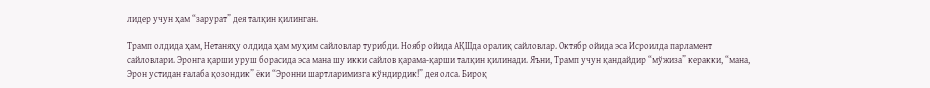лидер учун ҳам “зарурат” дея талқин қилинган.

Трамп олдида ҳам, Нетаняҳу олдида ҳам муҳим сайловлар турибди. Ноябр ойида АҚШда оралиқ сайловлар. Октябр ойида эса Исроилда парламент сайловлари. Эронга қарши уруш борасида эса мана шу икки сайлов қарама-қарши талқин қилинади. Яъни, Трамп учун қандайдир “мўжиза” керакки, “мана, Эрон устидан ғалаба қозондик” ёки “Эронни шартларимизга кўндирдик!” дея олса. Бироқ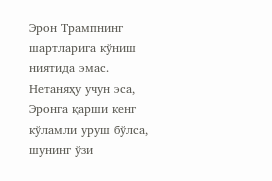Эрон Трампнинг шартларига кўниш ниятида эмас. Нетаняҳу учун эса, Эронга қарши кенг кўламли уруш бўлса, шунинг ўзи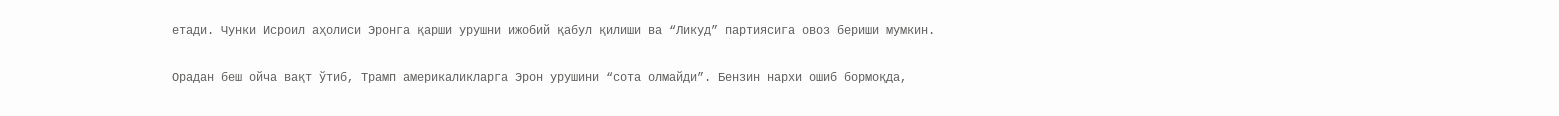етади. Чунки Исроил аҳолиси Эронга қарши урушни ижобий қабул қилиши ва “Ликуд” партиясига овоз бериши мумкин.

Орадан беш ойча вақт ўтиб, Трамп америкаликларга Эрон урушини “сота олмайди”. Бензин нархи ошиб бормоқда,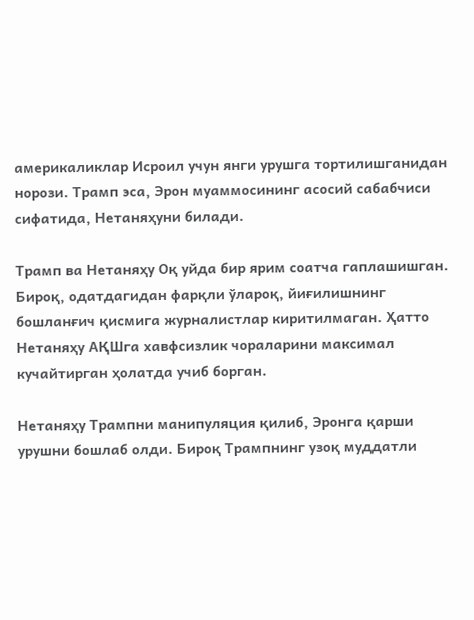америкаликлар Исроил учун янги урушга тортилишганидан норози. Трамп эса, Эрон муаммосининг асосий сабабчиси сифатида, Нетаняҳуни билади.

Трамп ва Нетаняҳу Оқ уйда бир ярим соатча гаплашишган. Бироқ, одатдагидан фарқли ўлароқ, йиғилишнинг бошланғич қисмига журналистлар киритилмаган. Ҳатто Нетаняҳу АҚШга хавфсизлик чораларини максимал кучайтирган ҳолатда учиб борган.

Нетаняҳу Трампни манипуляция қилиб, Эронга қарши урушни бошлаб олди. Бироқ Трампнинг узоқ муддатли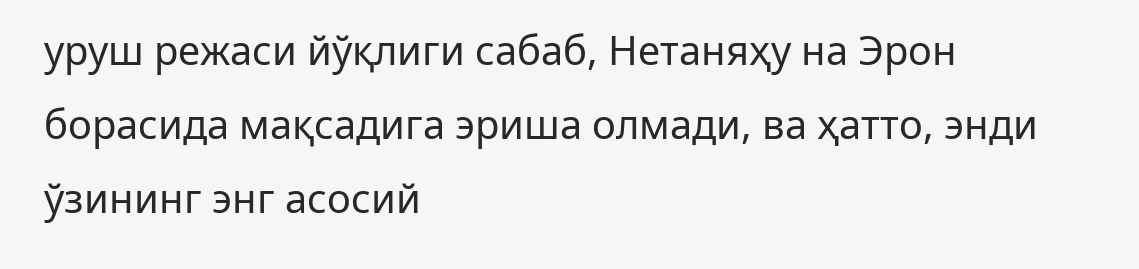уруш режаси йўқлиги сабаб, Нетаняҳу на Эрон борасида мақсадига эриша олмади, ва ҳатто, энди ўзининг энг асосий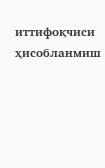иттифоқчиси ҳисобланмиш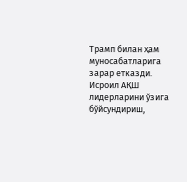Трамп билан ҳам муносабатларига зарар етказди. Исроил АҚШ лидерларини ўзига бўйсундириш,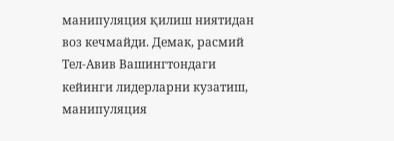манипуляция қилиш ниятидан воз кечмайди. Демак, расмий Тел-Авив Вашингтондаги кейинги лидерларни кузатиш, манипуляция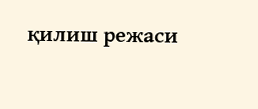қилиш режаси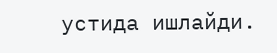устида ишлайди.